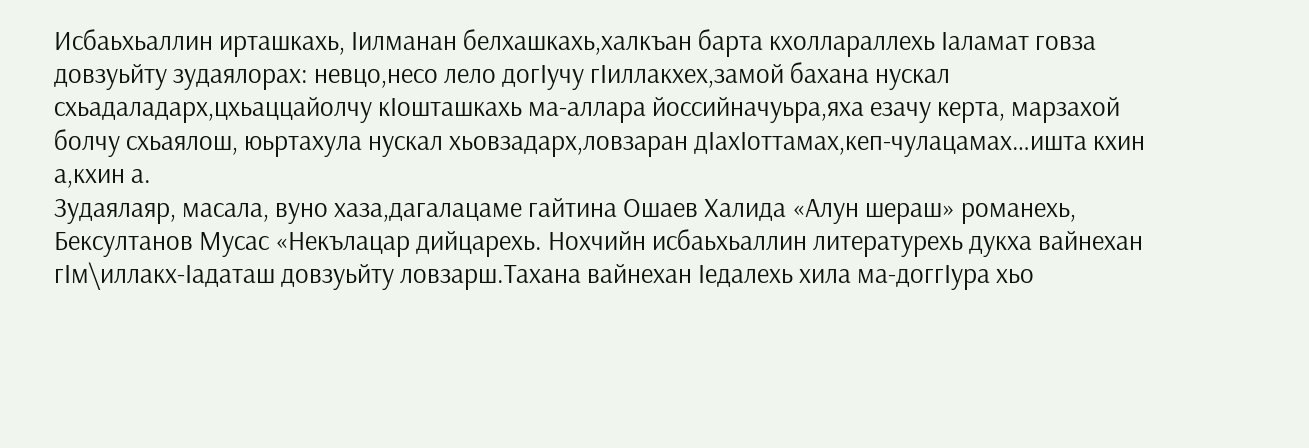Исбаьхьаллин ирташкахь, Iилманан белхашкахь,халкъан барта кхоллараллехь Iаламат говза довзуьйту зудаялорах: невцо,несо лело догIучу гIиллакхех,замой бахана нускал схьадаладарх,цхьаццайолчу кIошташкахь ма-аллара йоссийначуьра,яха езачу керта, марзахой болчу схьаялош, юьртахула нускал хьовзадарх,ловзаран дIахIоттамах,кеп-чулацамах…ишта кхин а,кхин а.
Зудаялаяр, масала, вуно хаза,дагалацаме гайтина Ошаев Халида «Алун шераш» романехь, Бексултанов Мусас «Некълацар дийцарехь. Нохчийн исбаьхьаллин литературехь дукха вайнехан гIм\иллакх-Iадаташ довзуьйту ловзарш.Тахана вайнехан Iедалехь хила ма-доггIура хьо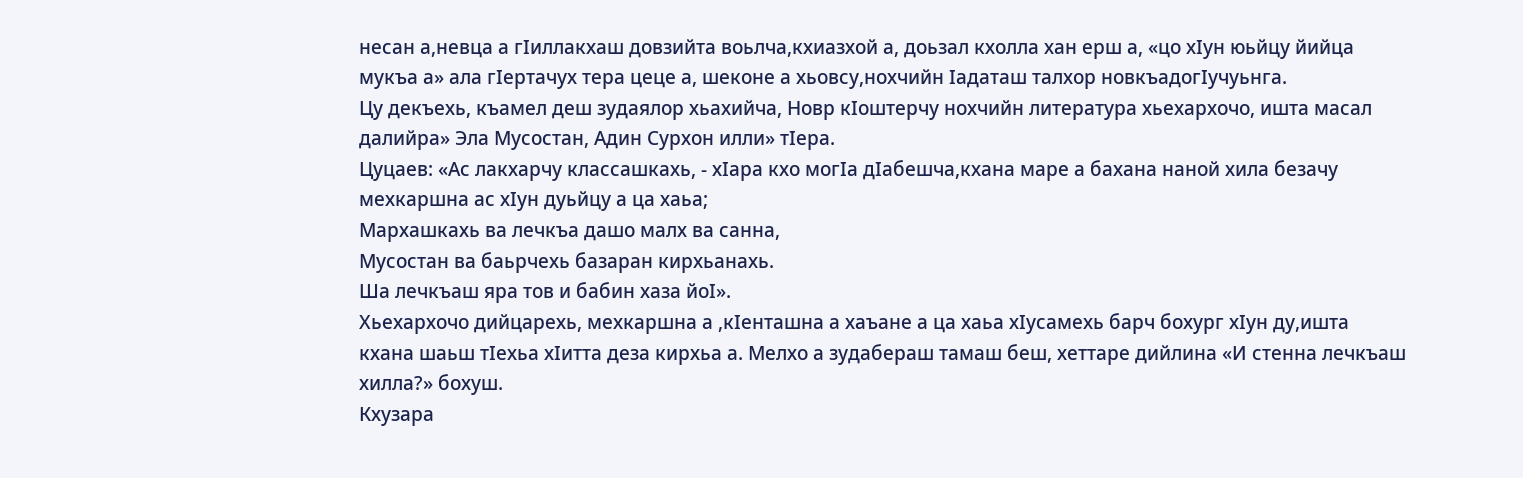несан а,невца а гIиллакхаш довзийта воьлча,кхиазхой а, доьзал кхолла хан ерш а, «цо хIун юьйцу йийца мукъа а» ала гIертачух тера цеце а, шеконе а хьовсу,нохчийн Iадаташ талхор новкъадогIучуьнга.
Цу декъехь, къамел деш зудаялор хьахийча, Новр кIоштерчу нохчийн литература хьехархочо, ишта масал далийра» Эла Мусостан, Адин Сурхон илли» тIера.
Цуцаев: «Ас лакхарчу классашкахь, - хIара кхо могIа дIабешча,кхана маре а бахана наной хила безачу мехкаршна ас хIун дуьйцу а ца хаьа;
Мархашкахь ва лечкъа дашо малх ва санна,
Мусостан ва баьрчехь базаран кирхьанахь.
Ша лечкъаш яра тов и бабин хаза йоI».
Хьехархочо дийцарехь, мехкаршна а ,кIенташна а хаъане а ца хаьа хIусамехь барч бохург хIун ду,ишта кхана шаьш тIехьа хIитта деза кирхьа а. Мелхо а зудабераш тамаш беш, хеттаре дийлина «И стенна лечкъаш хилла?» бохуш.
Кхузара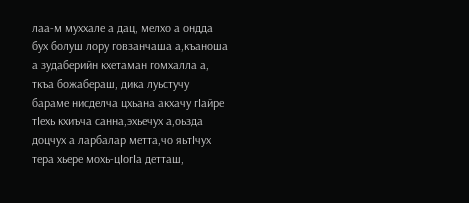лаа-м муххале а дац, мелхо а ондда бух болуш лору говзанчаша а,къаноша а зудаберийн кхетаман гомхалла а, ткъа божабераш, дика луьстучу бараме нисделча цхьана акхачу гIайре тIехь кхиъча санна,эхьечух а,оьзда доцчух а ларбалар метта,чо яьтIчух тера хьере мохь-цIогIа детташ,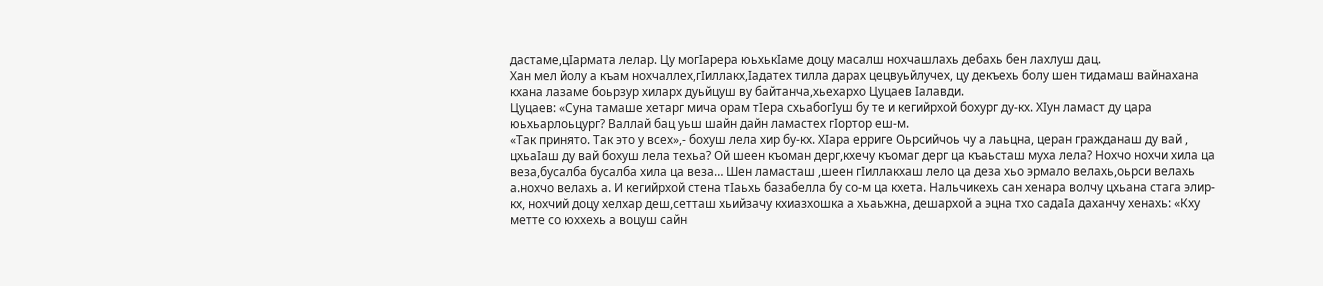дастаме,цIармата лелар. Цу могIарера юьхькIаме доцу масалш нохчашлахь дебахь бен лахлуш дац.
Хан мел йолу а къам нохчаллех,гIиллакх,Iадатех тилла дарах цецвуьйлучех, цу декъехь болу шен тидамаш вайнахана кхана лазаме боьрзур хиларх дуьйцуш ву байтанча,хьехархо Цуцаев Iалавди.
Цуцаев: «Суна тамаше хетарг мича орам тIера схьабогIуш бу те и кегийрхой бохург ду-кх. ХIун ламаст ду цара юьхьарлоьцург? Валлай бац уьш шайн дайн ламастех гIортор еш-м.
«Так принято. Так это у всех»,- бохуш лела хир бу-кх. ХIара ерриге Оьрсийчоь чу а лаьцна, церан гражданаш ду вай , цхьаIаш ду вай бохуш лела техьа? Ой шеен къоман дерг,кхечу къомаг дерг ца къаьсташ муха лела? Нохчо нохчи хила ца веза,бусалба бусалба хила ца веза… Шен ламасташ ,шеен гIиллакхаш лело ца деза хьо эрмало велахь,оьрси велахь а.нохчо велахь а. И кегийрхой стена тIаьхь базабелла бу со-м ца кхета. Нальчикехь сан хенара волчу цхьана стага элир-кх, нохчий доцу хелхар деш,сетташ хьийзачу кхиазхошка а хьаьжна, дешархой а эцна тхо садаIа даханчу хенахь: «Кху метте со юххехь а воцуш сайн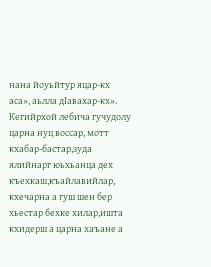нана йоуьйтур яцар-кх аса», аьлла дIавахар-кх».
Кегийрхой лебича гучудолу царна нуц воссар, мотт кхабар-бастар,зуда ялийнарг юьхьанца дех къехкаш,къайлавийлар, кхечарна а гуш шен бер хьестар бехке хилар,ишта кхидерш а царна хаъане а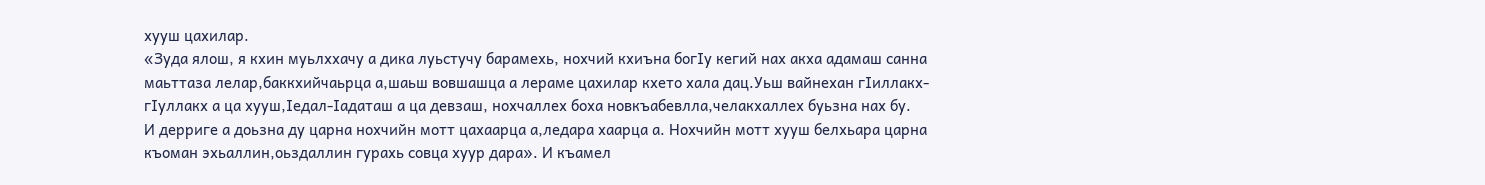хууш цахилар.
«Зуда ялош, я кхин муьлххачу а дика луьстучу барамехь, нохчий кхиъна богIу кегий нах акха адамаш санна маьттаза лелар,баккхийчаьрца а,шаьш вовшашца а лераме цахилар кхето хала дац.Уьш вайнехан гIиллакх-гIуллакх а ца хууш,Iедал-Iадаташ а ца девзаш, нохчаллех боха новкъабевлла,челакхаллех буьзна нах бу.
И дерриге а доьзна ду царна нохчийн мотт цахаарца а,ледара хаарца а. Нохчийн мотт хууш белхьара царна къоман эхьаллин,оьздаллин гурахь совца хуур дара». И къамел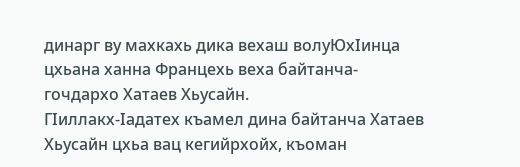динарг ву махкахь дика вехаш волуЮхIинца цхьана ханна Францехь веха байтанча-гочдархо Хатаев Хьусайн.
ГIиллакх-Iадатех къамел дина байтанча Хатаев Хьусайн цхьа вац кегийрхойх, къоман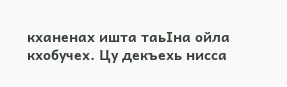кханенах ишта таьIна ойла кхобучех. Цу декъехь нисса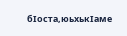бIоста,юьхькIаме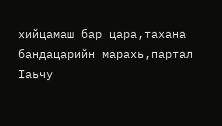хийцамаш бар цара,тахана бандацарийн марахь,партал Iаьчу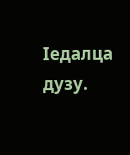Iедалца дузу.